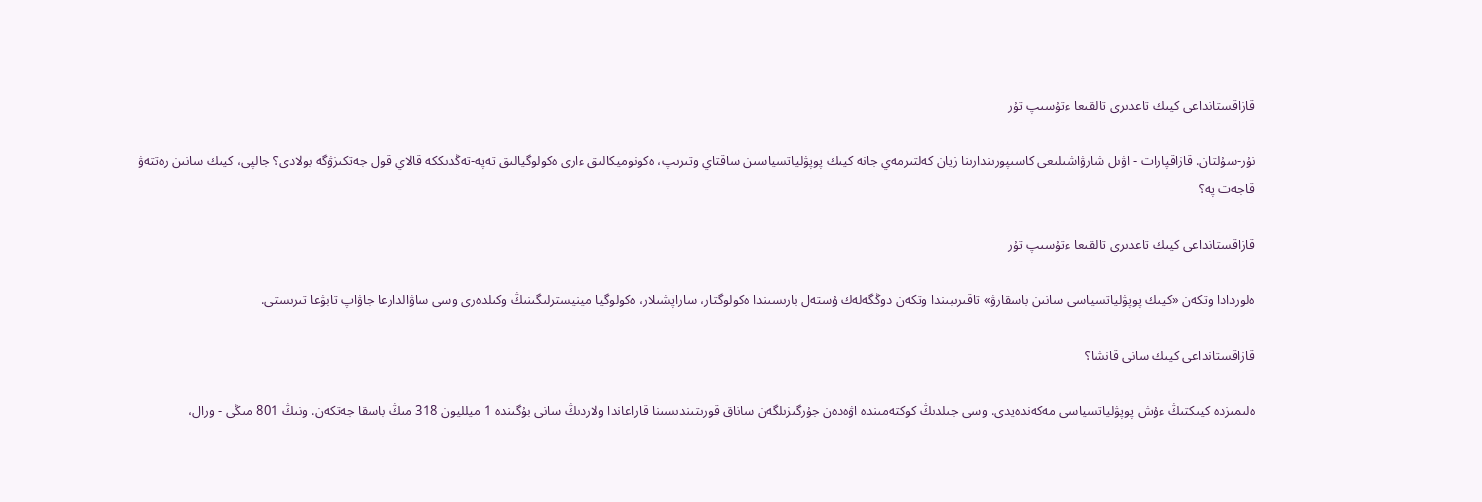قازاقستانداعى كيىك تاعدىرى تالقىعا ءتۇسىپ تۇر

نۇر-سۇلتان. قازاقپارات - اۋىل شارۋاشىلىعى كاسىپورىندارىنا زيان كەلتىرمەي جانە كيىك پوپۋلياتسياسىن ساقتاي وتىرىپ، ەكونوميكالىق ءارى ەكولوگيالىق تەپە-تەڭدىككە قالاي قول جەتكىزۋگە بولادى؟ جالپى، كيىك سانىن رەتتەۋ قاجەت پە؟

قازاقستانداعى كيىك تاعدىرى تالقىعا ءتۇسىپ تۇر

ەلوردادا وتكەن «كيىك پوپۋلياتسياسى سانىن باسقارۋ» تاقىرىبىندا وتكەن دوڭگەلەك ۇستەل بارىسىندا ەكولوگتار، ساراپشىلار، ەكولوگيا مينيسترلىگىنىڭ وكىلدەرى وسى ساۋالدارعا جاۋاپ تابۋعا تىرىستى.

قازاقستانداعى كيىك سانى قانشا؟

ەلىمىزدە كيىكتىڭ ءۇش پوپۋلياتسياسى مەكەندەيدى. وسى جىلدىڭ كوكتەمىندە اۋەدەن جۇرگىزىلگەن ساناق قورىتىندىسىنا قاراعاندا ولاردىڭ سانى بۇگىندە 1 ميلليون 318 مىڭ باسقا جەتكەن. ونىڭ 801 مىڭى - ورال،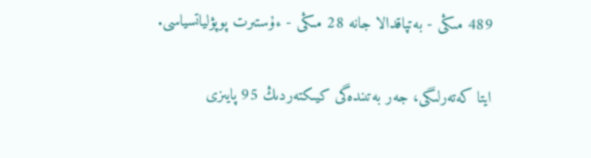489 مىڭى - بەتپاقدالا جانە 28 مىڭى - ءۇستىرت پوپۋلياتسياسى.

ايتا كەتەرلىگى، جەر بەتىندەگى كيىكتەردىڭ 95 پايىزى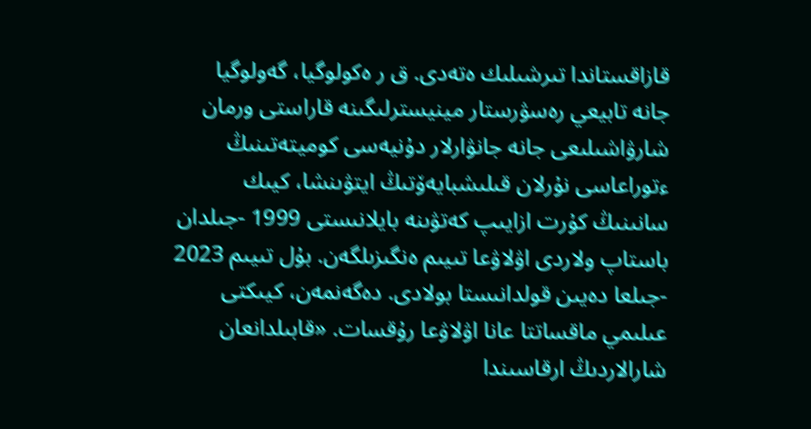قازاقستاندا تىرشىلىك ەتەدى. ق ر ەكولوگيا، گەولوگيا جانە تابيعي رەسۋرستار مينيسترلىگىنە قاراستى ورمان شارۋاشىلىعى جانە جانۋارلار دۇنيەسى كوميتەتىنىڭ ءتوراعاسى نۇرلان قىلىشبايەۆتىڭ ايتۋىنشا، كيىك سانىنىڭ كۇرت ازايىپ كەتۋىنە بايلانىستى 1999 -جىلدان باستاپ ولاردى اۋلاۋعا تىيىم ەنگىزىلگەن. بۇل تىيىم 2023 -جىلعا دەيىن قولدانىستا بولادى. دەگەنمەن، كيىكتى عىلىمي ماقساتتا عانا اۋلاۋعا رۇقسات. «قابىلدانعان شارالاردىڭ ارقاسىندا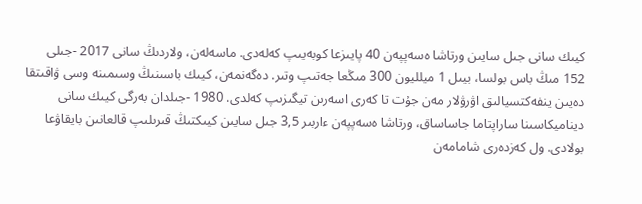كيىك سانى جىل سايىن ورتاشا ەسەپپەن 40 پايىزعا كوبەيىپ كەلەدى. ماسەلەن، ولاردىڭ سانى 2017 -جىلى 152 مىڭ باس بولسا، بيىل 1 ميلليون 300 مىڭعا جەتىپ وتىر. دەگەنمەن، كيىك باسىنىڭ وسىمىنە وسى ۋاقىتقا دەيىن ينفەكتسيالىق اۋرۋلار مەن جۇت تا كەرى اسەرىن تيگىزىپ كەلدى. 1980 -جىلدان بەرگى كيىك سانى ديناميكاسىنا ساراپتاما جاساساق، ورتاشا ەسەپپەن ءاربىر 3,5 جىل سايىن كيىكتىڭ قىرىلىپ قالعانىن بايقاۋعا بولادى. ول كەزدەرى شامامەن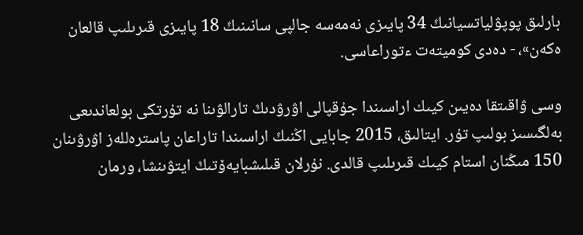بارلىق پوپۋلياتسيانىڭ 34 پايىزى نەمەسە جالپى سانىنىڭ 18 پايىزى قىرىلىپ قالعان ەكەن»، - دەدى كوميتەت ءتوراعاسى.

وسى ۋاقىتقا دەيىن كيىك اراسىندا جۇقپالى اۋرۋدىڭ تارالۋىنا نە تۇرتكى بولعاندىعى بەلگىسىز بولىپ تۇر. ايتالىق، 2015 جابايى اڭنىڭ اراسىندا تاراعان پاسترەللەز اۋرۋىنان 150 مىڭنان استام كيىك قىرىلىپ قالدى. نۇرلان قىلىشبايەۆتىڭ ايتۋىنشا، ورمان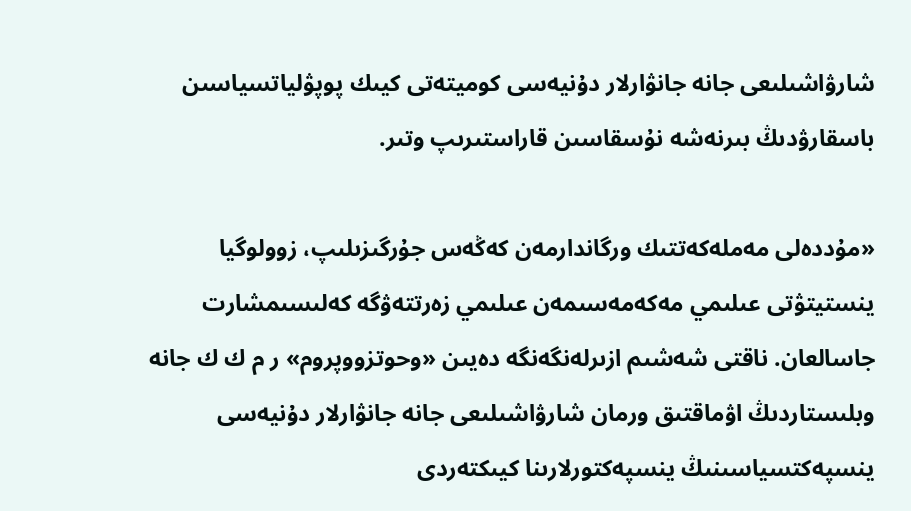شارۋاشىلىعى جانە جانۋارلار دۇنيەسى كوميتەتى كيىك پوپۋلياتسياسىن باسقارۋدىڭ بىرنەشە نۇسقاسىن قاراستىرىپ وتىر.

«مۇددەلى مەملەكەتتىك ورگاندارمەن كەڭەس جۇرگىزىلىپ، زوولوگيا ينستيتۋتى عىلىمي مەكەمەسىمەن عىلىمي زەرتتەۋگە كەلىسىمشارت جاسالعان. ناقتى شەشىم ازىرلەنگەنگە دەيىن «وحوتزووپروم» ر م ك ك جانە وبلىستاردىڭ اۋماقتىق ورمان شارۋاشىلىعى جانە جانۋارلار دۇنيەسى ينسپەكتسياسىنىڭ ينسپەكتورلارىنا كيىكتەردى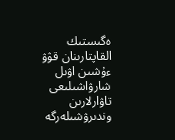ەگىستىك القاپتارىنان قۋۋ ءۇشىن اۋىل شارۋاشىلىعى تاۋارلارىن وندىرۋشىلەرگە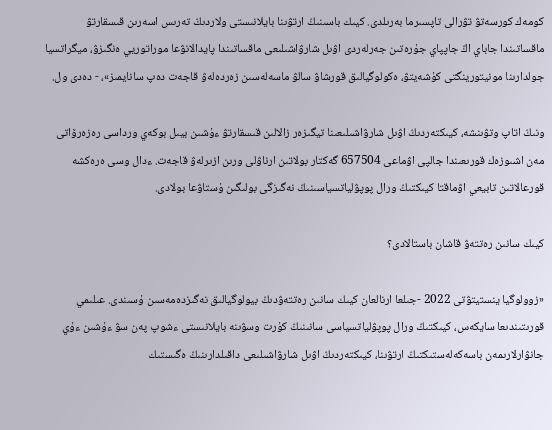كومەك كورسەتۋ تۋرالى تاپسىرما بەرىلدى. كيىك باسىنىڭ ارتۋىنا بايلانىستى ولاردىڭ تەرىس اسەرىن قىسقارتۋ ماقساتىندا جاباي اڭ جاپپاي جۇرەتىن جەرلەردى اۋىل شارۋاشىلىعى ماقساتىندا پايدالانۋعا موراتوريي ەنگىزۋ، ميگراتسيا جولدارىنا مونيتورينگتى كۇشەيتۋ، ەكولوگيالىق قورشاۋ سالۋ ماسەلەسىن زەردەلەۋ قاجەت دەپ سانايمىز»، - دەدى ول.

ونىڭ اتاپ وتۋىنشە، كيىكتەردىڭ اۋىل شارۋاشىلىعىنا تيگىزەر زالالىن قىسقارتۋ ءۇشىن بيىل بوكەي ورداسى رەزەرۆاتى مەن اشىوزەك قورىعىندا جالپى اۋماعى 657504 گەكتار بولاتىن ارناۋلى ورىن ازىرلەۋ قاجەت. ءدال وسى ەرەكشە قورعالاتىن تابيعي اۋماقتا كيىكتىڭ ورال پوپۋلياتسياسىنىڭ نەگىزگى بولىگىن ۇستاۋعا بولادى.

كيىك سانىن رەتتەۋ قاشان باستالادى؟

«زوولوگيا ينستيتۋتى 2022 -جىلعا ارنالعان كيىك سانىن رەتتەۋدىڭ بيولوگيالىق نەگىزدەمەسىن ۇسىندى. عىلىمي قورىتىندىعا سايكەس، كيىكتىڭ ورال پوپۋلياتسياسى سانىنىڭ كۇرت وسۋىنە بايلانىستى ءشوپ پەن سۋ ءۇشىن ءۇي جانۋارلارىمەن باسەكەلەستىكتىڭ ارتۋىنا، كيىكتەردىڭ اۋىل شارۋاشىلىعى داقىلدارىنىڭ ەگىستىك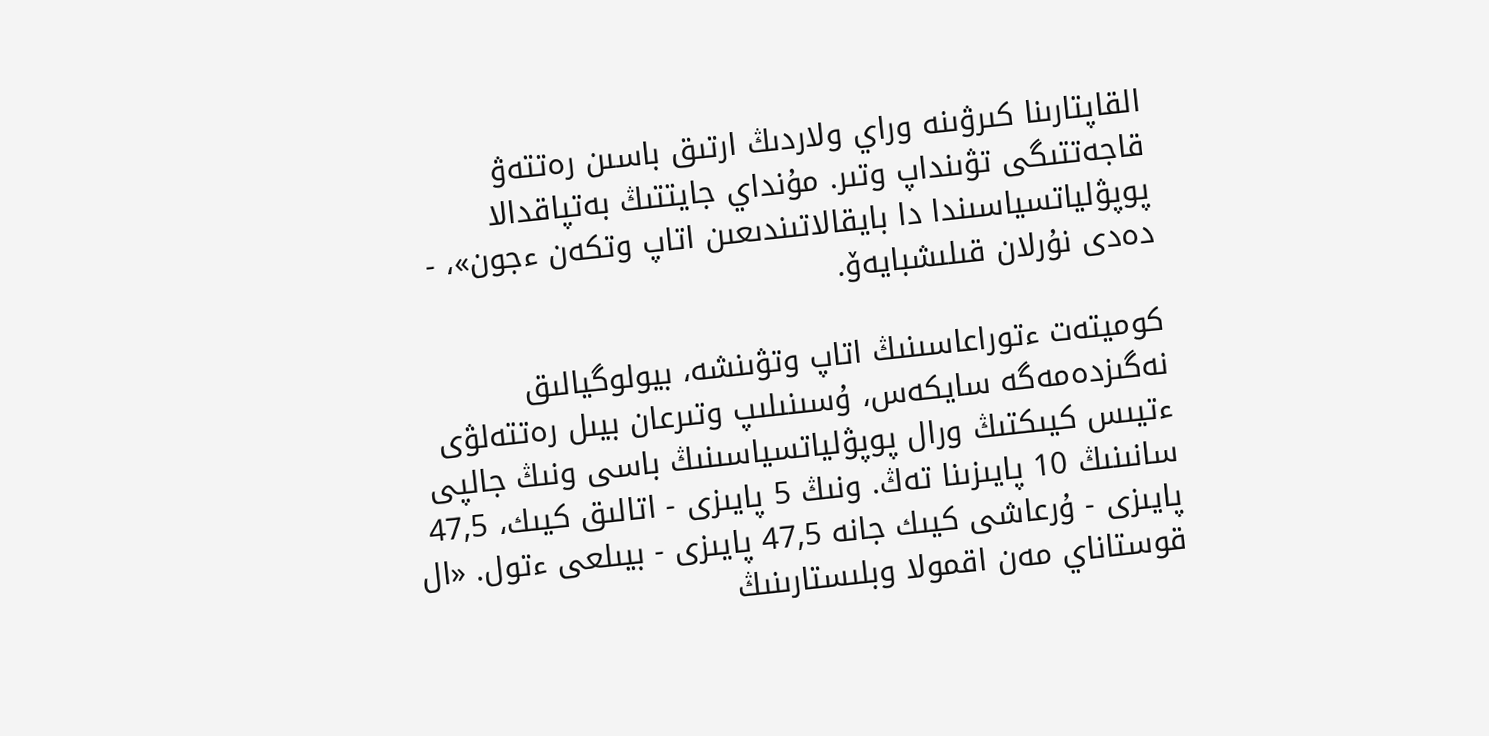القاپتارىنا كىرۋىنە وراي ولاردىڭ ارتىق باسىن رەتتەۋ قاجەتتىگى تۋىنداپ وتىر. مۇنداي جايتتىڭ بەتپاقدالا پوپۋلياتسياسىندا دا بايقالاتىندىعىن اتاپ وتكەن ءجون»، - دەدى نۇرلان قىلىشبايەۆ.

كوميتەت ءتوراعاسىنىڭ اتاپ وتۋىنشە، بيولوگيالىق نەگىزدەمەگە سايكەس، ۇسىنىلىپ وتىرعان بيىل رەتتەلۋى ءتيىس كيىكتىڭ ورال پوپۋلياتسياسىنىڭ باسى ونىڭ جالپى سانىنىڭ 10 پايىزىنا تەڭ. ونىڭ 5 پايىزى - اتالىق كيىك، 47,5 پايىزى - ۇرعاشى كيىك جانە 47,5 پايىزى - بيىلعى ءتول. «ال قوستاناي مەن اقمولا وبلىستارىنىڭ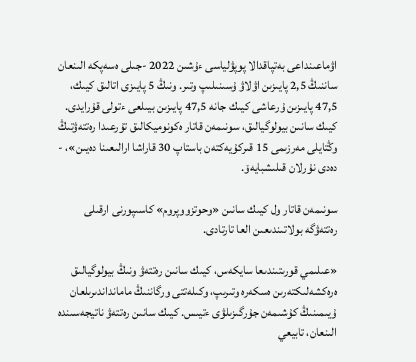اۋماعىنداعى بەتپاقدالا پوپۋلياسى ءۇشىن 2022 -جىلى ەسەپكە الىنعان ساننىڭ 2,5 پايىزىن اۋلاۋ ۇسىنىلىپ وتىر. ونىڭ 5 پايىزى اتالىق كيىك، 47,5 پايىزىن ۇرعاشى كيىك جانە 47,5 پايىزىن بيىلعى ءتولى قۇرايدى. كيىك سانىن بيولوگيالىق، سونىمەن قاتار ەكونوميكالىق تۇرعىدا رەتتەۋتىڭ وڭتايلى مەرزىمى 15 قىركۇيەكتەن باستاپ 30 قاراشا ارالىعىنا دەيىن»، - دەدى نۇرلان قىلىشبايەۆ.

سونىمەن قاتار ول كيىك سانىن «وحوتزووپروم» كاسىپورنى ارقىلى رەتتەۋگە بولاتىندىعىن العا تارتادى.

«عىلىمي قورىتىندىعا سايكەس، كيىك سانىن رەتتەۋ ونىڭ بيولوگيالىق ەرەكشەلىكتەرىن ەسكەرە وتىرىپ، وكىلەتتى ورگاننىڭ مامانداندىرىلعان ۇيىمىنىڭ كۇشىمەن جۇرگىزىلۋى ءتيىس. كيىك سانىن رەتتەۋ ناتيجەسىندە الىنعان، تابيعي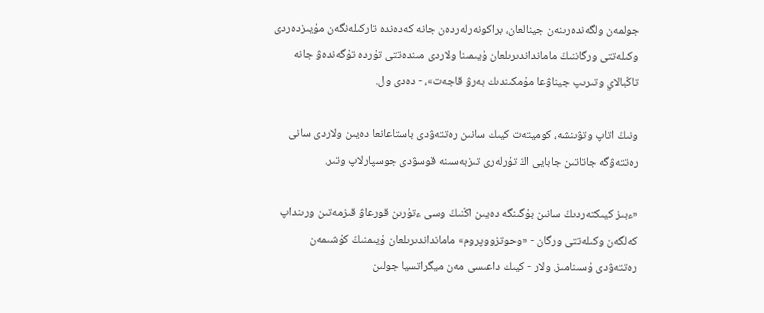جولمەن ولگەندەرىنەن جينالعان، براكونەرلەردەن جانە كەدەندە تاركىلەنگەن مۇيىزدەردى وكىلەتتى ورگاننىڭ مامانداندىرىلعان ۇيىمىنا ولاردى مىندەتتى تۇردە تۇگەندەۋ جانە تاڭبالاي وتىرىپ جيناۋعا مۇمكىندىك بەرۋ قاجەت»، - دەدى ول.

ونىڭ اتاپ وتۋىنشە، كوميتەت كيىك سانىن رەتتەۋدى باستاعانعا دەيىن ولاردى سانى رەتتەۋگە جاتاتىن جابايى اڭ تۇرلەرى تىزبەسىنە قوسۋدى جوسپارلاپ وتىر.

«ءبىز كيىكتەردىڭ سانىن بۇگىنگە دەيىن اڭنىڭ وسى ءتۇرىن قورعاۋ قىزمەتىن ورىنداپ كەلگەن وكىلەتتى ورگان - «وحوتزووپروم» مامانداندىرىلعان ۇيىمنىڭ كۇشىمەن رەتتەۋدى ۇسىنامىز. ولار - كيىك داعىسى مەن ميگراتسيا جولىن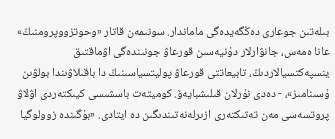بىلەتىن جوعارى دەڭگەيدەگى ماماندار. سونىمەن قاتار «وحوتزووپرومنىڭ» عانا ەمەس، جانۋارلار دۇنيەسىن قورعاۋ جونىندەگى اۋماقتىق ينسپەكتسيالاردىڭ، تابيعاتتى قورعاۋ پوليتسياسىنىڭ دا باقىلاۋىندا بولۋىن ۇسىنامىز»، - دەدى نۇرلان قىلىشبايەۆ. كوميتەت باسشىسى كيىكتەردى اۋلاۋ پروتسەسى مەن تەتىكتەرى ازىرلەنەتىندىگىن دە ايتادى. «بۇگىندە زوولوگيا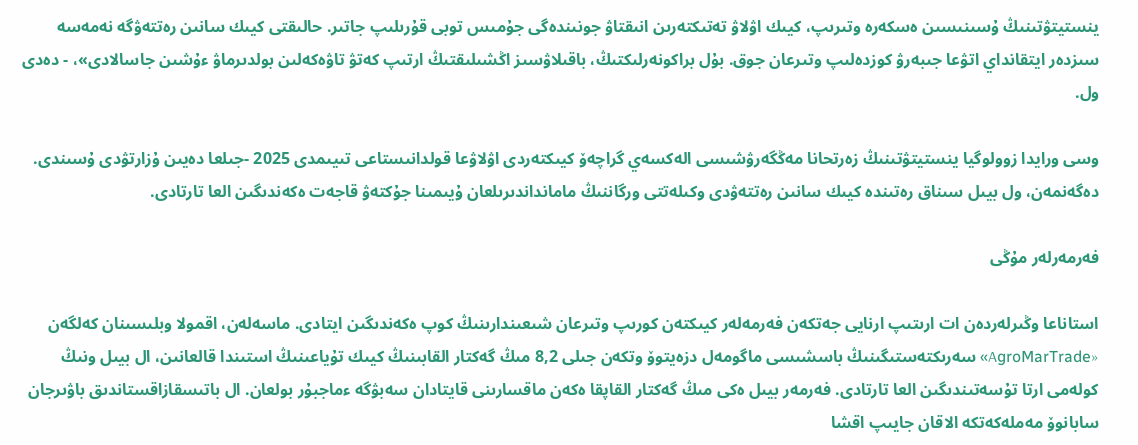ينستيتۋتىنىڭ ۇسىنىسىن ەسكەرە وتىرىپ، كيىك اۋلاۋ تەتىكتەرىن انىقتاۋ جونىندەگى جۇمىس توبى قۇرىلىپ جاتىر. حالىقتى كيىك سانىن رەتتەۋگە نەمەسە سىزدەر ايتقانداي اتۋعا جىبەرۋ كوزدەلىپ وتىرعان جوق. بۇل براكونەرلىكتىڭ، باقىلاۋسىز اڭشىلىقتىڭ ارتىپ كەتۋ تاۋەكەلىن بولدىرماۋ ءۇشىن جاسالادى»، - دەدى ول.

وسى ورايدا زوولوگيا ينستيتۋتىنىڭ زەرتحانا مەڭگەرۋشىسى الەكسەي گراچەۆ كيىكتەردى اۋلاۋعا قولدانىستاعى تىيىمدى 2025 -جىلعا دەيىن ۇزارتۋدى ۇسىندى. دەگەنمەن، ول بيىل سىناق رەتىندە كيىك سانىن رەتتەۋدى وكىلەتتى ورگاننىڭ مامانداندىرىلعان ۇيىمىنا جۇكتەۋ قاجەت ەكەندىگىن العا تارتادى.

فەرمەرلەر مۇڭى

استاناعا وڭىرلەردەن ات ارىتىپ ارنايى جەتكەن فەرمەلەر كيىكتەن كورىپ وتىرعان شىعىندارىنىڭ كوپ ەكەندىگىن ايتادى. ماسەلەن، اقمولا وبلىسىنان كەلگەن «АgroMarTrade» سەرىكتەستىگىنىڭ باسشىسى ماگومەل دزەيتوۆ وتكەن جىلى 8,2 مىڭ گەكتار القابىنىڭ كيىك تۇياعىنىڭ استىندا قالعانىن، ال بيىل ونىڭ كولەمى ارتا تۇسەتىندىگىن العا تارتادى. فەرمەر بيىل ەكى مىڭ گەكتار القاپقا ەكەن ماقسارىنى قايتادان سەبۋگە ءماجبۇر بولعان. ال باتىسقازاقستاندىق باۋىرجان سابانوۆ مەملەكەتكە الاقان جايىپ اقشا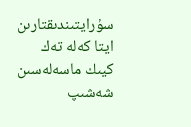سۇرايتىندىقتارىن ايتا كەلە تەك كيىك ماسەلەسىن شەشىپ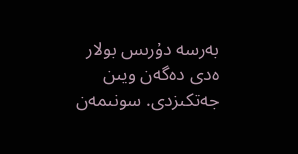بەرسە دۇرىس بولار ەدى دەگەن ويىن جەتكىزدى. سونىمەن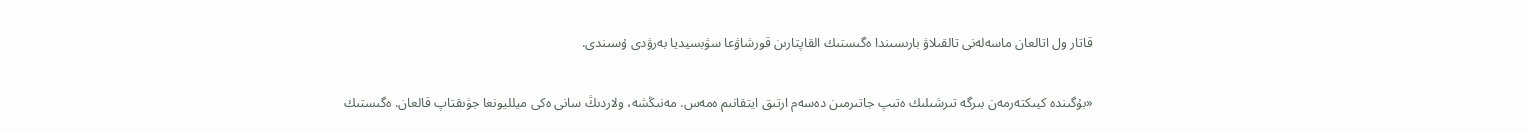قاتار ول اتالعان ماسەلەنى تالقىلاۋ بارىسىندا ەگىستىك القاپتارىن قورشاۋعا سۋبسيديا بەرۋدى ۇسىندى.

«بۇگىندە كيىكتەرمەن بىرگە تىرشىلىك ەتىپ جاتىرمىن دەسەم ارتىق ايتقانىم ەمەس. مەنىڭشە، ولاردىڭ سانى ەكى ميلليونعا جۋىقتاپ قالعان. ەگىستىك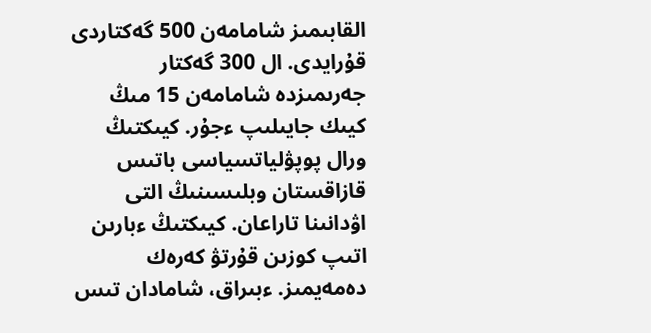القابىمىز شامامەن 500 گەكتاردى قۇرايدى. ال 300 گەكتار جەرىمىزدە شامامەن 15 مىڭ كيىك جايىلىپ ءجۇر. كيىكتىڭ ورال پوپۋلياتسياسى باتىس قازاقستان وبلىسىنىڭ التى اۋدانىنا تاراعان. كيىكتىڭ ءبارىن اتىپ كوزىن قۇرتۋ كەرەك دەمەيمىز. ءبىراق، شامادان تىس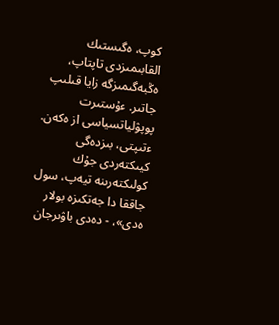كوپ، ەگىستىك القابىمىزدى تاپتاپ، ەڭبەگىمىزگە زايا قىلىپ جاتىر. ءۇستىرت پوپۋلياتسياسى از ەكەن. ءتىپتى، بىزدەگى كيىكتەردى جۇك كولىكتەرىنە تيەپ، سول جاققا دا جەتكىزە بولار ەدى»، - دەدى باۋىرجان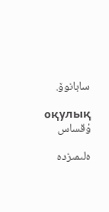سابانوۆ.

оқулық
ۇقساس

ەلىمىزدە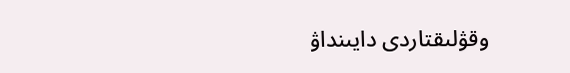وقۋلىقتاردى دايىنداۋ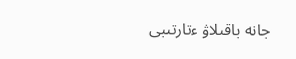جانە باقىلاۋ ءتارتىبى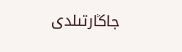جاڭارتىلدى